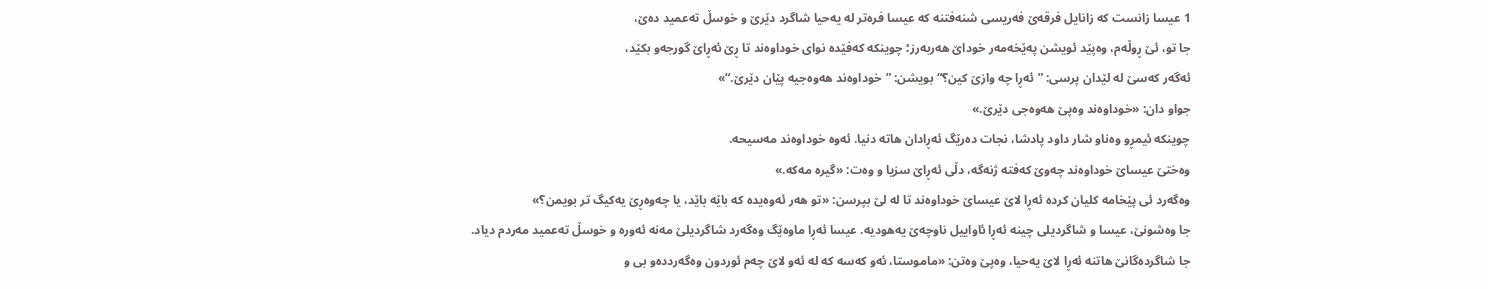1 عیسا زانست که زانایل فرقەێ فەریسی شنەفتنه که عیسا فرەتر له یەحیا شاگرد دێرێ و خوسڵ تەعمید دەێ،
جا تو، ئێ ڕوڵەم، وەپێد ئویشن پەێخەمەر خوداێ هەربەرز؛ چوینکه کەفێده نوای خوداوەند تا ڕێ ئەڕاێ گورجەو بکێد،
ئەگەر کەسێ له لێدان پرسی: ”ئەڕا چه وازێ کین؟“ بویشن: ”خوداوەند هەوەجیه پێان دێرێ.“»
جواو دان: «خوداوەند وەپێ هەوەجی دێرێ.»
چوینکه ئیمڕو وەناو شار داود پادشا، نجات دەرێگ ئەڕادان هاته دنیا. ئەوه خوداوەند مەسیحه.
وەختێ عیساێ خوداوەند چەوێ کەفته ژنەگه، دڵی ئەڕاێ سزیا و وەت: «گیره مەکه.»
وەگەرد ئی پێخامه کلیان کرده ئەڕا لاێ عیساێ خوداوەند تا له لێ بپرسن: «تو هەر ئەوەیده که باێه باێد، یا چەوەڕێ یەکیگ تر بویمن؟»
جا وەشونێ، عیسا و شاگردیلی چینه ئەڕا ئاواییل ناوچەێ یەهودیه. عیسا ئەڕا ماوەێگ وەگەرد شاگردیلێ مەنه ئەوره و خوسڵ تەعمید مەردم دیاد.
جا شاگردەگانێ هاتنه ئەڕا لاێ یەحیا، وەپێ وەتن: «ماموستا، ئەو کەسه که له ئەو لاێ چەم ئوردون وەگەرددەو بی و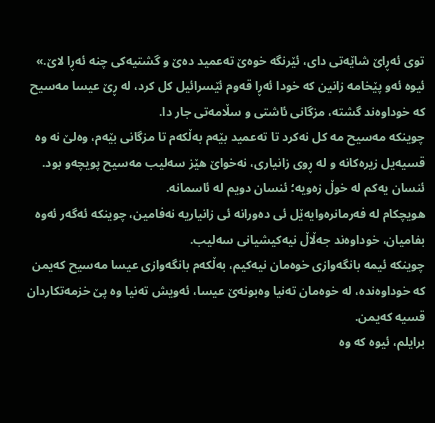توی ئەڕاێ شاێەتی دای، ئێرنگه خوەێ تەعمید دەێ و گشتیەکی چنه ئەڕا لاێ.»
ئیوه ئەو پێخامه زانین که خودا ئەڕا قەوم ئێسرائیل کل کرد، له ڕێ عیسا مەسیح که خوداوەند گشته، مزگانی ئاشتی و سڵامەتی جار دا.
چوینکه مەسیح مه کل نەکرد تا تەعمید بێەم بەڵکەم تا مزگانی بێەم، وەلێ نه وه قسیەیل زیرەکانه و له ڕوی زانیاری، نەخواێ هێز سەلیب مەسیح پویچەو بود.
ئنسان یەکم له خوڵ زەویه؛ ئنسان دویم له ئاسمانه.
هویچکام له فەرمانرەوایەێل ئی دەورانه ئی زانیاریه نەفامین، چوینکه ئەگەر ئەوه بفامیان، خوداوەند جەڵاڵ نیەکیشیانی سەلیب.
چوینکه ئیمه بانگەوازی خوەمان نیەکیم، بەڵکەم بانگەوازی عیسا مەسیح کەیمن که خوداوەنده، له خوەمان تەنیا وەبونەێ عیسا، ئەویش تەنیا وه پێ خزمەتکاردان قسیه کەیمن.
برایلم، ئیوه که وه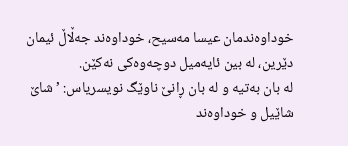خوداوەندمان عیسا مەسیح، خوداوەند جەڵاڵ ئیمان دێرین، له بین ئایەمیل دوچەوەکی نەکێن.
له بان بەتیه و له بان ڕانێ ناوێگ نویسریاس: ’شاێ شاێیل و خوداوەند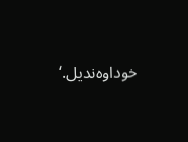خوداوەندیل.‘